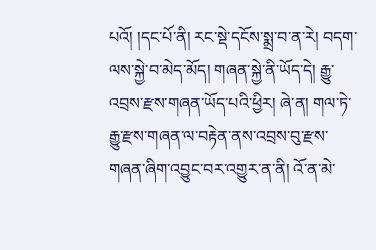པའོ། །དང་པོ་ནི། རང་སྡེ་དངོས་སྨྲ་བ་ན་རེ། བདག་ལས་སྐྱེ་བ་མེད་མོད། གཞན་སྐྱེ་ནི་ཡོད་དེ། རྒྱུ་འབྲས་རྫས་གཞན་ཡོད་པའི་ཕྱིར། ཞེ་ན། གལ་ཏེ་རྒྱུ་རྫས་གཞན་ལ་བརྟེན་ནས་འབྲས་བུ་རྫས་གཞན་ཞིག་འབྱུང་བར་འགྱུར་ན་ནི། འོ་ན་མེ་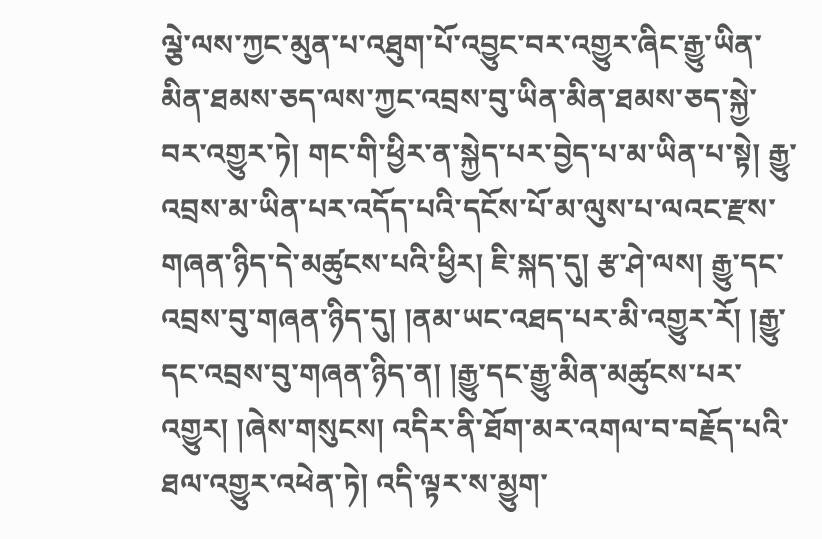ལྕེ་ལས་ཀྱང་མུན་པ་འཐུག་པོ་འབྱུང་བར་འགྱུར་ཞིང་རྒྱུ་ཡིན་མིན་ཐམས་ཅད་ལས་ཀྱང་འབྲས་བུ་ཡིན་མིན་ཐམས་ཅད་སྐྱེ་བར་འགྱུར་ཏེ། གང་གི་ཕྱིར་ན་སྐྱེད་པར་བྱེད་པ་མ་ཡིན་པ་སྟེ། རྒྱུ་འབྲས་མ་ཡིན་པར་འདོད་པའི་དངོས་པོ་མ་ལུས་པ་ལའང་རྫས་གཞན་ཉིད་དེ་མཚུངས་པའི་ཕྱིར། ཇི་སྐད་དུ། རྩ་ཤེ་ལས། རྒྱུ་དང་འབྲས་བུ་གཞན་ཉིད་དུ། །ནམ་ཡང་འཐད་པར་མི་འགྱུར་རོ། །རྒྱུ་དང་འབྲས་བུ་གཞན་ཉིད་ན། །རྒྱུ་དང་རྒྱུ་མིན་མཚུངས་པར་འགྱུར། །ཞེས་གསུངས། འདིར་ནི་ཐོག་མར་འགལ་བ་བརྗོད་པའི་ཐལ་འགྱུར་འཕེན་ཏེ། འདི་ལྟར་ས་མྱུག་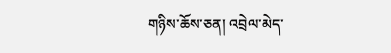གཉིས་ཆོས་ཅན། འབྲེལ་མེད་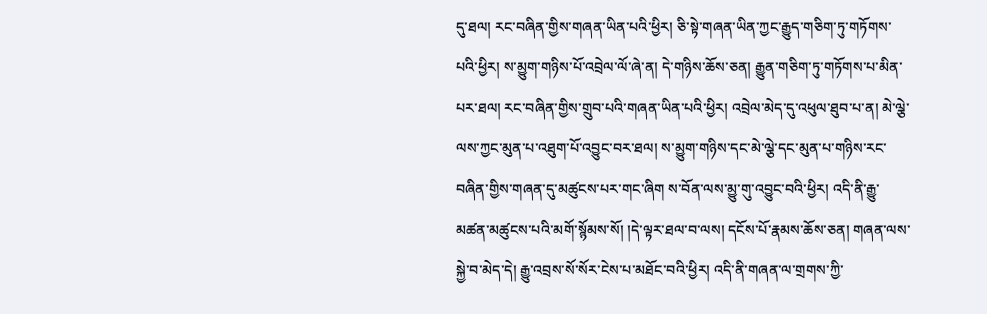དུ་ཐལ། རང་བཞིན་གྱིས་གཞན་ཡིན་པའི་ཕྱིར། ཅི་སྟེ་གཞན་ཡིན་ཀྱང་རྒྱུད་གཅིག་ཏུ་གཏོགས་པའི་ཕྱིར། ས་མྱུག་གཉིས་པོ་འབྲེལ་ལོ་ཞེ་ན། དེ་གཉིས་ཆོས་ཅན། རྒྱུན་གཅིག་ཏུ་གཏོགས་པ་མིན་པར་ཐལ། རང་བཞིན་གྱིས་གྲུབ་པའི་གཞན་ཡིན་པའི་ཕྱིར། འབྲེལ་མེད་དུ་འཕུལ་ཐུབ་པ་ན། མེ་ལྕེ་ལས་ཀྱང་མུན་པ་འཐུག་པོ་འབྱུང་བར་ཐལ། ས་མྱུག་གཉིས་དང་མེ་ལྕེ་དང་མུན་པ་གཉིས་རང་བཞིན་གྱིས་གཞན་དུ་མཚུངས་པར་གང་ཞིག ས་བོན་ལས་མྱུ་གུ་འབྱུང་བའི་ཕྱིར། འདི་ནི་རྒྱུ་མཚན་མཚུངས་པའི་མགོ་སྙོམས་སོ། །དེ་ལྟར་ཐལ་བ་ལས། དངོས་པོ་རྣམས་ཆོས་ཅན། གཞན་ལས་སྐྱེ་བ་མེད་དེ། རྒྱུ་འབྲས་སོ་སོར་ངེས་པ་མཐོང་བའི་ཕྱིར། འདི་ནི་གཞན་ལ་གྲགས་ཀྱི་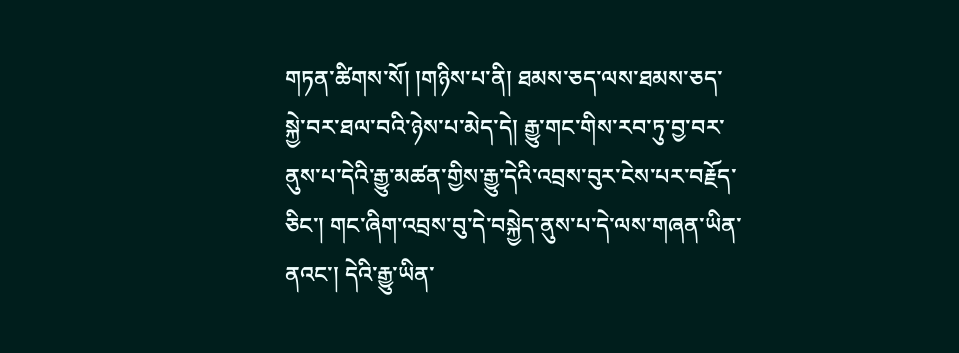གཏན་ཚིགས་སོ། །གཉིས་པ་ནི། ཐམས་ཅད་ལས་ཐམས་ཅད་སྐྱེ་བར་ཐལ་བའི་ཉེས་པ་མེད་དེ། རྒྱུ་གང་གིས་རབ་ཏུ་བྱ་བར་ནུས་པ་དེའི་རྒྱུ་མཚན་གྱིས་རྒྱུ་དེའི་འབྲས་བུར་ངེས་པར་བརྗོད་ཅིང་། གང་ཞིག་འབྲས་བུ་དེ་བསྐྱེད་ནུས་པ་དེ་ལས་གཞན་ཡིན་ནའང་། དེའི་རྒྱུ་ཡིན་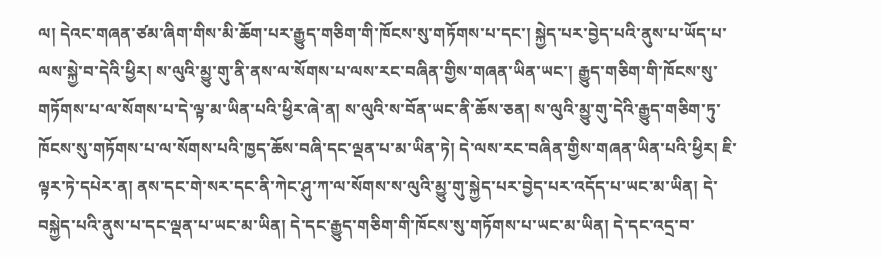ལ། དེའང་གཞན་ཙམ་ཞིག་གིས་མི་ཆོག་པར་རྒྱུད་གཅིག་གི་ཁོངས་སུ་གཏོགས་པ་དང་། སྐྱེད་པར་བྱེད་པའི་ནུས་པ་ཡོད་པ་ལས་སྐྱེ་བ་དེའི་ཕྱིར། ས་ལུའི་མྱུ་གུ་ནི་ནས་ལ་སོགས་པ་ལས་རང་བཞིན་གྱིས་གཞན་ཡིན་ཡང་། རྒྱུད་གཅིག་གི་ཁོངས་སུ་གཏོགས་པ་ལ་སོགས་པ་དེ་ལྟ་མ་ཡིན་པའི་ཕྱིར་ཞེ་ན། ས་ལུའི་ས་བོན་ཡང་ནི་ཆོས་ཅན། ས་ལུའི་མྱུ་གུ་དེའི་རྒྱུད་གཅིག་ཏུ་ཁོངས་སུ་གཏོགས་པ་ལ་སོགས་པའི་ཁྱད་ཆོས་བཞི་དང་ལྡན་པ་མ་ཡིན་ཏེ། དེ་ལས་རང་བཞིན་གྱིས་གཞན་ཡིན་པའི་ཕྱིར། ཇི་ལྟར་ཏེ་དཔེར་ན། ནས་དང་གེ་སར་དང་ནི་ཀེང་ཤུ་ཀ་ལ་སོགས་ས་ལུའི་མྱུ་གུ་སྐྱེད་པར་བྱེད་པར་འདོད་པ་ཡང་མ་ཡིན། དེ་བསྐྱེད་པའི་ནུས་པ་དང་ལྡན་པ་ཡང་མ་ཡིན། དེ་དང་རྒྱུད་གཅིག་གི་ཁོངས་སུ་གཏོགས་པ་ཡང་མ་ཡིན། དེ་དང་འདྲ་བ་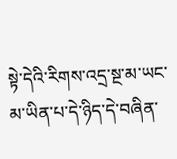སྟེ་དེའི་རིགས་འདྲ་སྔ་མ་ཡང་མ་ཡིན་པ་དེ་ཉིད་དེ་བཞིན་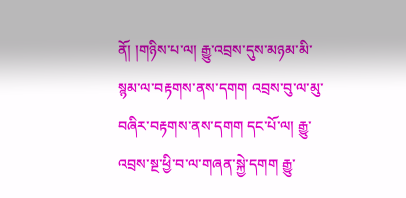ནོ། །གཉིས་པ་ལ། རྒྱུ་འབྲས་དུས་མཉམ་མི་སྙམ་ལ་བརྟགས་ནས་དགག འབྲས་བུ་ལ་མུ་བཞིར་བརྟགས་ནས་དགག དང་པོ་ལ། རྒྱུ་འབྲས་སྔ་ཕྱི་བ་ལ་གཞན་སྐྱེ་དགག རྒྱུ་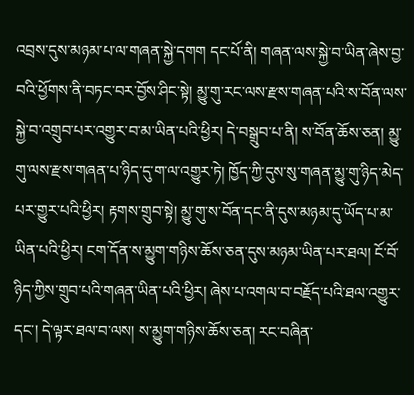འབྲས་དུས་མཉམ་པ་ལ་གཞན་སྐྱེ་དགག དང་པོ་ནི། གཞན་ལས་སྐྱེ་བ་ཡིན་ཞེས་བྱ་བའི་ཕྱོགས་ནི་བཏང་བར་བྱོས་ཤིང་སྟེ། མྱུ་གུ་རང་ལས་རྫས་གཞན་པའི་ས་བོན་ལས་སྐྱེ་བ་འགྲུབ་པར་འགྱུར་བ་མ་ཡིན་པའི་ཕྱིར། དེ་བསྒྲུབ་པ་ནི། ས་བོན་ཆོས་ཅན། མྱུ་གུ་ལས་རྫས་གཞན་པ་ཉིད་དུ་ག་ལ་འགྱུར་ཏེ། ཁྱོད་ཀྱི་དུས་སུ་གཞན་མྱུ་གུ་ཉིད་མེད་པར་གྱུར་པའི་ཕྱིར། རྟགས་གྲུབ་སྟེ། མྱུ་གུ་ས་བོན་དང་ནི་དུས་མཉམ་དུ་ཡོད་པ་མ་ཡིན་པའི་ཕྱིར། ངག་དོན་ས་མྱུག་གཉིས་ཆོས་ཅན་དུས་མཉམ་ཡིན་པར་ཐལ། ངོ་བོ་ཉིད་ཀྱིས་གྲུབ་པའི་གཞན་ཡིན་པའི་ཕྱིར། ཞེས་པ་འགལ་བ་བརྗོད་པའི་ཐལ་འགྱུར་དང་། དེ་ལྟར་ཐལ་བ་ལས། ས་མྱུག་གཉིས་ཆོས་ཅན། རང་བཞིན་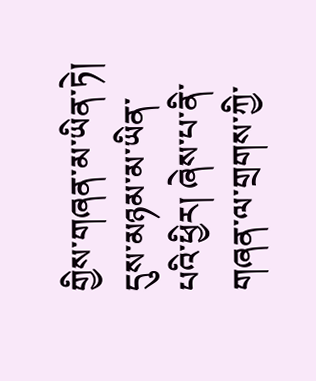གྱིས་གཞན་མ་ཡིན་ཏེ། དུས་མཉམ་མ་ཡིན་པའི་ཕྱིར། ཞེས་པ་ནི་གཞན་ལ་གྲགས་ཀྱི་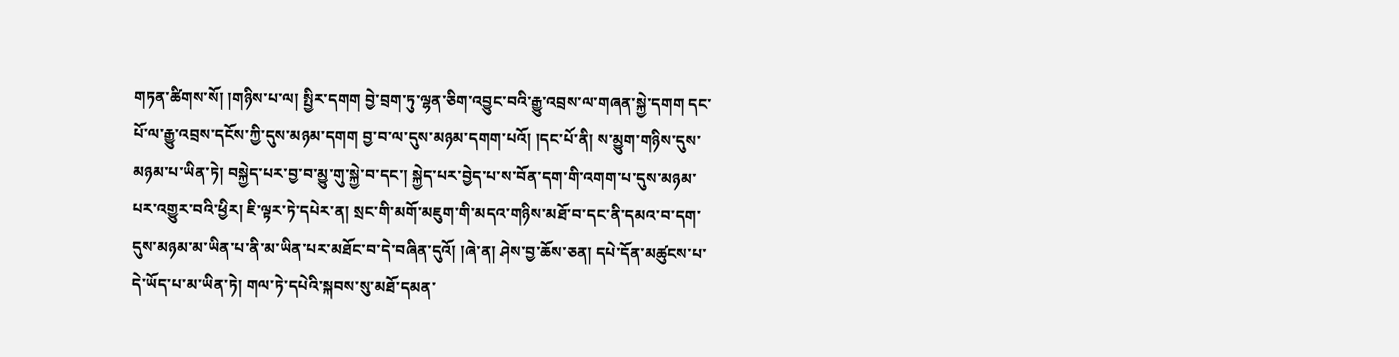གཏན་ཚིགས་སོ། །གཉིས་པ་ལ། སྤྱིར་དགག བྱེ་བྲག་ཏུ་ལྷན་ཅིག་འབྱུང་བའི་རྒྱུ་འབྲས་ལ་གཞན་སྐྱེ་དགག དང་པོ་ལ་རྒྱུ་འབྲས་དངོས་ཀྱི་དུས་མཉམ་དགག བྱ་བ་ལ་དུས་མཉམ་དགག་པའོ། །དང་པོ་ནི། ས་མྱུག་གཉིས་དུས་མཉམ་པ་ཡིན་ཏེ། བསྐྱེད་པར་བྱ་བ་མྱུ་གུ་སྐྱེ་བ་དང་། སྐྱེད་པར་བྱེད་པ་ས་བོན་དག་གི་འགག་པ་དུས་མཉམ་པར་འགྱུར་བའི་ཕྱིར། ཇི་ལྟར་ཏེ་དཔེར་ན། སྲང་གི་མགོ་མཇུག་གི་མདའ་གཉིས་མཐོ་བ་དང་ནི་དམའ་བ་དག་དུས་མཉམ་མ་ཡིན་པ་ནི་མ་ཡིན་པར་མཐོང་བ་དེ་བཞིན་དུའོ། །ཞེ་ན། ཤེས་བྱ་ཆོས་ཅན། དཔེ་དོན་མཚུངས་པ་དེ་ཡོད་པ་མ་ཡིན་ཏེ། གལ་ཏེ་དཔེའི་སྐབས་སུ་མཐོ་དམན་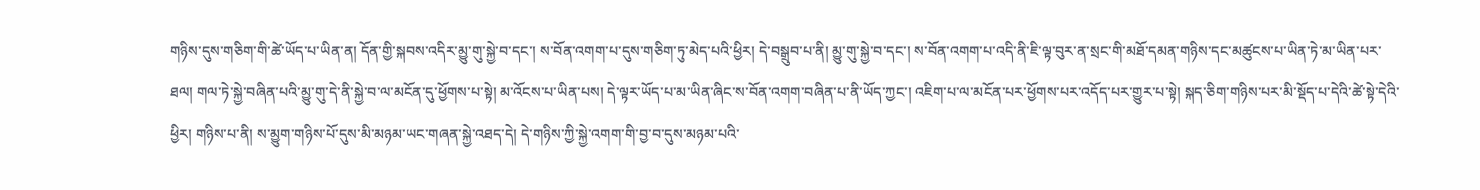གཉིས་དུས་གཅིག་གི་ཚེ་ཡོད་པ་ཡིན་ན། དོན་གྱི་སྐབས་འདིར་མྱུ་གུ་སྐྱེ་བ་དང་། ས་བོན་འགག་པ་དུས་གཅིག་ཏུ་མེད་པའི་ཕྱིར། དེ་བསྒྲུབ་པ་ནི། མྱུ་གུ་སྐྱེ་བ་དང་། ས་བོན་འགག་པ་འདི་ནི་ཇི་ལྟ་བུར་ན་སྲང་གི་མཐོ་དམན་གཉིས་དང་མཚུངས་པ་ཡིན་ཏེ་མ་ཡིན་པར་ཐལ། གལ་ཏེ་སྐྱེ་བཞིན་པའི་མྱུ་གུ་དེ་ནི་སྐྱེ་བ་ལ་མངོན་དུ་ཕྱོགས་པ་སྟེ། མ་འོངས་པ་ཡིན་པས། དེ་ལྟར་ཡོད་པ་མ་ཡིན་ཞིང་ས་བོན་འགག་བཞིན་པ་ནི་ཡོད་ཀྱང་། འཇིག་པ་ལ་མངོན་པར་ཕྱོགས་པར་འདོད་པར་གྱུར་པ་སྟེ། སྐད་ཅིག་གཉིས་པར་མི་སྡོད་པ་དེའི་ཚེ་སྟེ་དེའི་ཕྱིར། གཉིས་པ་ནི། ས་མྱུག་གཉིས་པོ་དུས་མི་མཉམ་ཡང་གཞན་སྐྱེ་འཐད་དེ། དེ་གཉིས་ཀྱི་སྐྱེ་འགག་གི་བྱ་བ་དུས་མཉམ་པའི་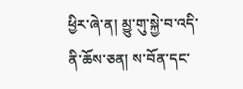ཕྱིར་ཞེ་ན། མྱུ་གུ་སྐྱེ་བ་འདི་ནི་ཆོས་ཅན། ས་བོན་དང་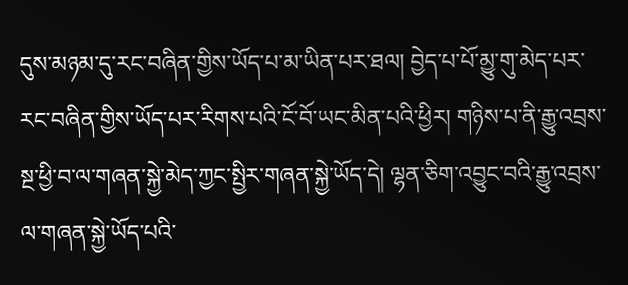དུས་མཉམ་དུ་རང་བཞིན་གྱིས་ཡོད་པ་མ་ཡིན་པར་ཐལ། བྱེད་པ་པོ་མྱུ་གུ་མེད་པར་རང་བཞིན་གྱིས་ཡོད་པར་རིགས་པའི་ངོ་བོ་ཡང་མིན་པའི་ཕྱིར། གཉིས་པ་ནི་རྒྱུ་འབྲས་སྔ་ཕྱི་བ་ལ་གཞན་སྐྱེ་མེད་ཀྱང་སྤྱིར་གཞན་སྐྱེ་ཡོད་དེ། ལྷན་ཅིག་འབྱུང་བའི་རྒྱུ་འབྲས་ལ་གཞན་སྐྱེ་ཡོད་པའི་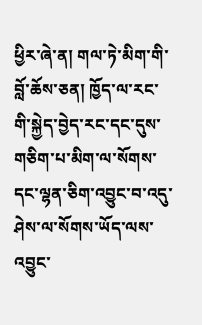ཕྱིར་ཞེ་ན། གལ་ཏེ་མིག་གི་བློ་ཆོས་ཅན། ཁྱོད་ལ་རང་གི་སྐྱེད་བྱེད་རང་དང་དུས་གཅིག་པ་མིག་ལ་སོགས་དང་ལྷན་ཅིག་འབྱུང་བ་འདུ་ཤེས་ལ་སོགས་ཡོད་ལས་འབྱུང་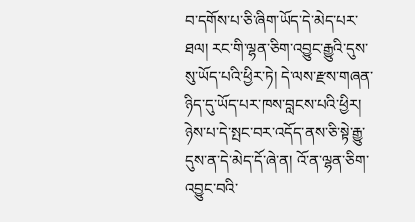བ་དགོས་པ་ཅི་ཞིག་ཡོད་དེ་མེད་པར་ཐལ། རང་གི་ལྷན་ཅིག་འབྱུང་རྒྱུའི་དུས་སུ་ཡོད་པའི་ཕྱིར་ཏེ། དེ་ལས་རྫས་གཞན་ཉིད་དུ་ཡོད་པར་ཁས་བླངས་པའི་ཕྱིར། ཉེས་པ་དེ་སྤང་བར་འདོད་ནས་ཅི་སྟེ་རྒྱུ་དུས་ན་དེ་མེད་དོ་ཞེ་ན། འོ་ན་ལྷན་ཅིག་འབྱུང་བའི་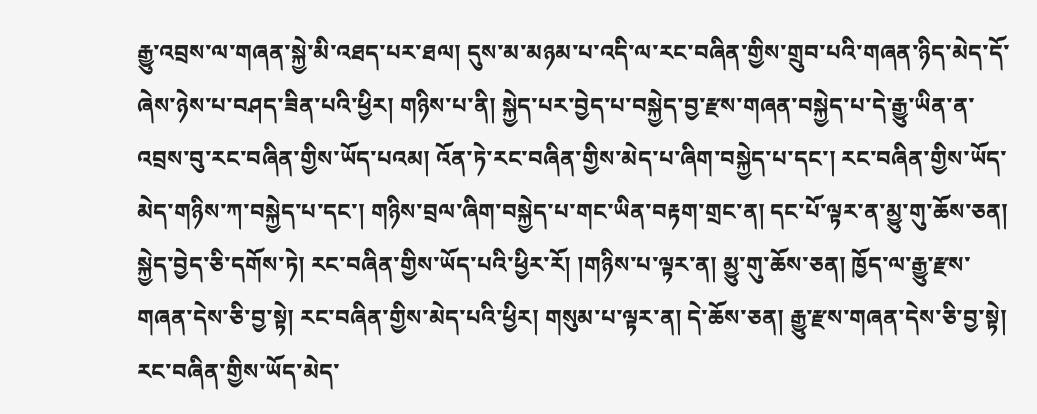རྒྱུ་འབྲས་ལ་གཞན་སྐྱེ་མི་འཐད་པར་ཐལ། དུས་མ་མཉམ་པ་འདི་ལ་རང་བཞིན་གྱིས་གྲུབ་པའི་གཞན་ཉིད་མེད་དོ་ཞེས་ཉེས་པ་བཤད་ཟིན་པའི་ཕྱིར། གཉིས་པ་ནི། སྐྱེད་པར་བྱེད་པ་བསྐྱེད་བྱ་རྫས་གཞན་བསྐྱེད་པ་དེ་རྒྱུ་ཡིན་ན་འབྲས་བུ་རང་བཞིན་གྱིས་ཡོད་པའམ། འོན་ཏེ་རང་བཞིན་གྱིས་མེད་པ་ཞིག་བསྐྱེད་པ་དང་། རང་བཞིན་གྱིས་ཡོད་མེད་གཉིས་ཀ་བསྐྱེད་པ་དང་། གཉིས་བྲལ་ཞིག་བསྐྱེད་པ་གང་ཡིན་བརྟག་གྲང་ན། དང་པོ་ལྟར་ན་མྱུ་གུ་ཆོས་ཅན། སྐྱེད་བྱེད་ཅི་དགོས་ཏེ། རང་བཞིན་གྱིས་ཡོད་པའི་ཕྱིར་རོ། །གཉིས་པ་ལྟར་ན། མྱུ་གུ་ཆོས་ཅན། ཁྱོད་ལ་རྒྱུ་རྫས་གཞན་དེས་ཅི་བྱ་སྟེ། རང་བཞིན་གྱིས་མེད་པའི་ཕྱིར། གསུམ་པ་ལྟར་ན། དེ་ཆོས་ཅན། རྒྱུ་རྫས་གཞན་དེས་ཅི་བྱ་སྟེ། རང་བཞིན་གྱིས་ཡོད་མེད་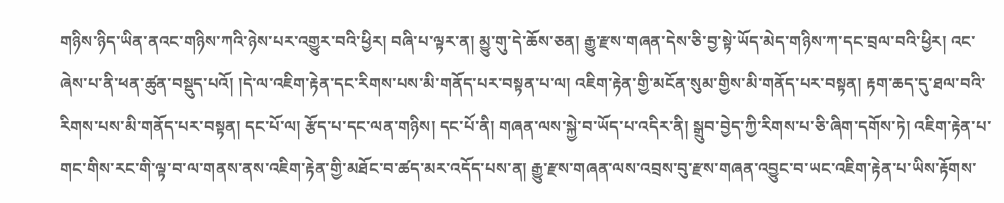གཉིས་ཉིད་ཡིན་ནའང་གཉིས་ཀའི་ཉེས་པར་འགྱུར་བའི་ཕྱིར། བཞི་པ་ལྟར་ན། མྱུ་གུ་དེ་ཆོས་ཅན། རྒྱུ་རྫས་གཞན་དེས་ཅི་བྱ་སྟེ་ཡོད་མེད་གཉིས་ཀ་དང་བྲལ་བའི་ཕྱིར། འང་ཞེས་པ་ནི་ཕན་ཚུན་བསྡུད་པའོ། །དེ་ལ་འཇིག་རྟེན་དང་རིགས་པས་མི་གནོད་པར་བསྟན་པ་ལ། འཇིག་རྟེན་གྱི་མངོན་སུམ་གྱིས་མི་གནོད་པར་བསྟན། རྟག་ཆད་དུ་ཐལ་བའི་རིགས་པས་མི་གནོད་པར་བསྟན། དང་པོ་ལ། རྩོད་པ་དང་ལན་གཉིས། དང་པོ་ནི། གཞན་ལས་སྐྱེ་བ་ཡོད་པ་འདིར་ནི། སྒྲུབ་བྱེད་ཀྱི་རིགས་པ་ཅི་ཞིག་དགོས་ཏེ། འཇིག་རྟེན་པ་གང་གིས་རང་གི་ལྟ་བ་ལ་གནས་ནས་འཇིག་རྟེན་གྱི་མཐོང་བ་ཚད་མར་འདོད་པས་ན། རྒྱུ་རྫས་གཞན་ལས་འབྲས་བུ་རྫས་གཞན་འབྱུང་བ་ཡང་འཇིག་རྟེན་པ་ཡིས་རྟོགས་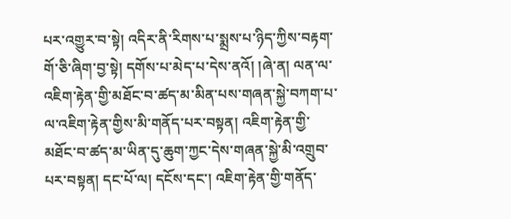པར་འགྱུར་བ་སྟེ། འདིར་ནི་རིགས་པ་སྨྲས་པ་ཉིད་ཀྱིས་བརྟག་གོ་ཅི་ཞིག་བྱ་སྟེ། དགོས་པ་མེད་པ་དེས་ནའོ། །ཞེ་ན། ལན་ལ་འཇིག་རྟེན་གྱི་མཐོང་བ་ཚད་མ་མིན་པས་གཞན་སྐྱེ་བཀག་པ་ལ་འཇིག་རྟེན་གྱིས་མི་གནོད་པར་བསྟན། འཇིག་རྟེན་གྱི་མཐོང་བ་ཚད་མ་ཡིན་དུ་ཆུག་ཀྱང་དེས་གཞན་སྐྱེ་མི་འགྲུབ་པར་བསྟན། དང་པོ་ལ། དངོས་དང་། འཇིག་རྟེན་གྱི་གནོད་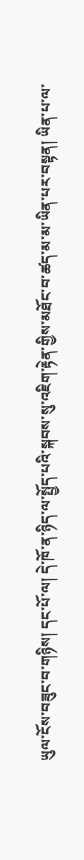ཡུལ་ངོས་བཟུང་བ་གཉིས། དང་པོ་ལ། དེ་ཁོ་ན་ཉིད་ལ་སྤྱོད་པའི་སྐབས་སུ་འཇིག་རྟེན་གྱིས་མཐོང་བ་ཚད་མ་མ་ཡིན་པར་བསྟན། ཡིན་པ་ལ་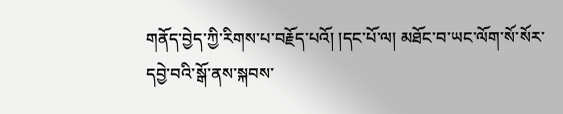གནོད་བྱེད་ཀྱི་རིགས་པ་བརྗོད་པའོ། །དང་པོ་ལ། མཐོང་བ་ཡང་ལོག་སོ་སོར་དབྱེ་བའི་སྒོ་ནས་སྐབས་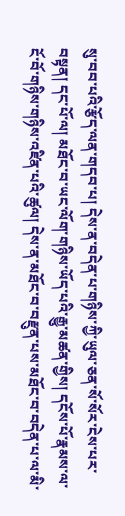སུ་བབ་པའི་རྩོད་ལན་གདབ་པ། དེས་ན་བདེན་པ་གཉིས་ཀྱི་ཡུལ་ཅན་སོ་སོར་ངེས་པར་བསྟན། དང་པོ་ལ། མཐོང་བ་ཡང་ལོག་གཉིས་ཡོད་པའི་རྒྱུ་མཚན་གྱིས། དངོས་པོ་རྣམས་ལ་ངོ་བོ་གཉིས་གཉིས་འཛིན་པའི་ཚུལ། དེས་ན་མཐོང་བ་བརྫུན་པས་མཐོང་བ་བདེན་པ་ལ་མི་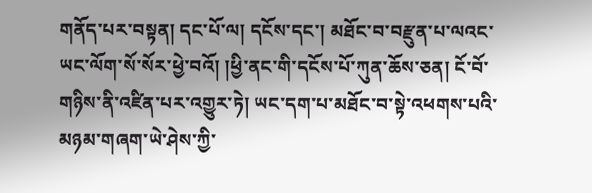གནོད་པར་བསྟན། དང་པོ་ལ། དངོས་དང་། མཐོང་བ་བརྫུན་པ་ལའང་ཡང་ལོག་སོ་སོར་ཕྱེ་བའོ། །ཕྱི་ནང་གི་དངོས་པོ་ཀུན་ཆོས་ཅན། ངོ་བོ་གཉིས་ནི་འཛིན་པར་འགྱུར་ཏེ། ཡང་དག་པ་མཐོང་བ་སྟེ་འཕགས་པའི་མཉམ་གཞག་ཡེ་ཤེས་ཀྱི་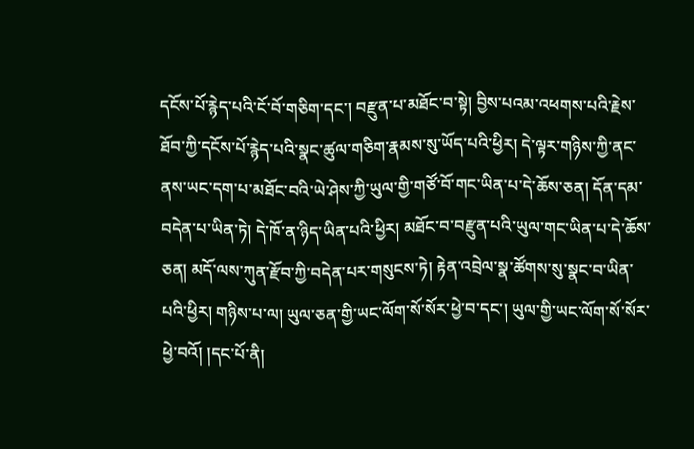དངོས་པོ་རྙེད་པའི་ངོ་བོ་གཅིག་དང་། བརྫུན་པ་མཐོང་བ་སྟེ། བྱིས་པའམ་འཕགས་པའི་རྗེས་ཐོབ་ཀྱི་དངོས་པོ་རྙེད་པའི་སྣང་ཚུལ་གཅིག་རྣམས་སུ་ཡོད་པའི་ཕྱིར། དེ་ལྟར་གཉིས་ཀྱི་ནང་ནས་ཡང་དག་པ་མཐོང་བའི་ཡེ་ཤེས་ཀྱི་ཡུལ་གྱི་གཙོ་བོ་གང་ཡིན་པ་དེ་ཆོས་ཅན། དོན་དམ་བདེན་པ་ཡིན་ཏེ། དེ་ཁོ་ན་ཉིད་ཡིན་པའི་ཕྱིར། མཐོང་བ་བརྫུན་པའི་ཡུལ་གང་ཡིན་པ་དེ་ཆོས་ཅན། མདོ་ལས་ཀུན་རྫོབ་ཀྱི་བདེན་པར་གསུངས་ཏེ། རྟེན་འབྲེལ་སྣ་ཚོགས་སུ་སྣང་བ་ཡིན་པའི་ཕྱིར། གཉིས་པ་ལ། ཡུལ་ཅན་གྱི་ཡང་ལོག་སོ་སོར་ཕྱེ་བ་དང་། ཡུལ་གྱི་ཡང་ལོག་སོ་སོར་ཕྱེ་བའོ། །དང་པོ་ནི།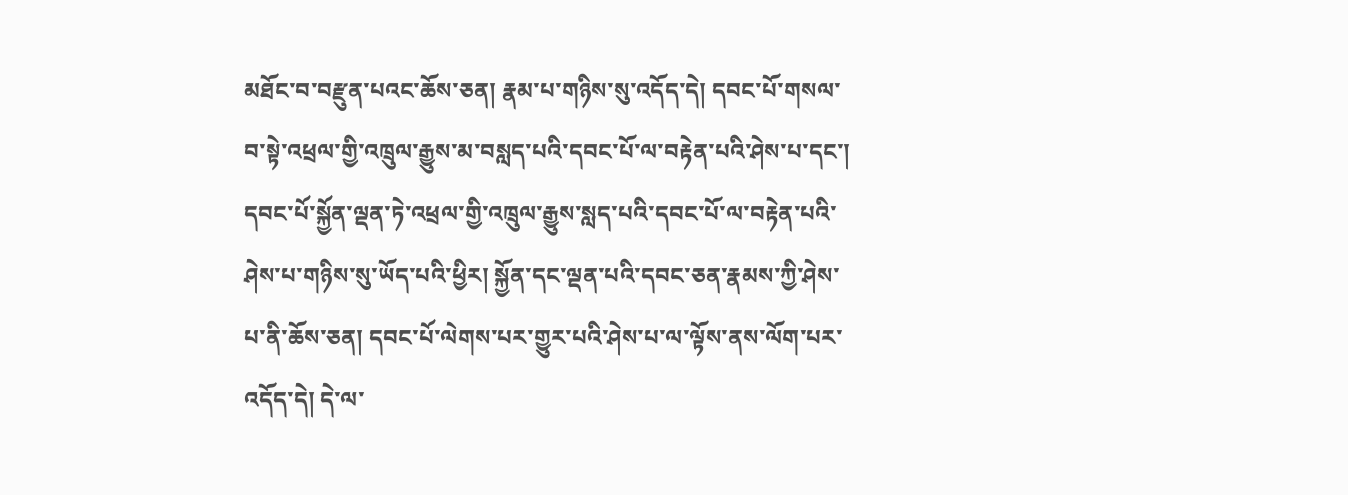མཐོང་བ་བརྫུན་པའང་ཆོས་ཅན། རྣམ་པ་གཉིས་སུ་འདོད་དེ། དབང་པོ་གསལ་བ་སྟེ་འཕྲལ་གྱི་འཁྲུལ་རྒྱུས་མ་བསླད་པའི་དབང་པོ་ལ་བརྟེན་པའི་ཤེས་པ་དང་། དབང་པོ་སྐྱོན་ལྡན་ཏེ་འཕྲལ་གྱི་འཁྲུལ་རྒྱུས་སླད་པའི་དབང་པོ་ལ་བརྟེན་པའི་ཤེས་པ་གཉིས་སུ་ཡོད་པའི་ཕྱིར། སྐྱོན་དང་ལྡན་པའི་དབང་ཅན་རྣམས་ཀྱི་ཤེས་པ་ནི་ཆོས་ཅན། དབང་པོ་ལེགས་པར་གྱུར་པའི་ཤེས་པ་ལ་ལྟོས་ནས་ལོག་པར་འདོད་དེ། དེ་ལ་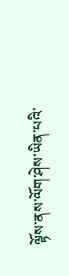ལྟོས་ནས་ལོག་ཤེས་ཡིན་པའི་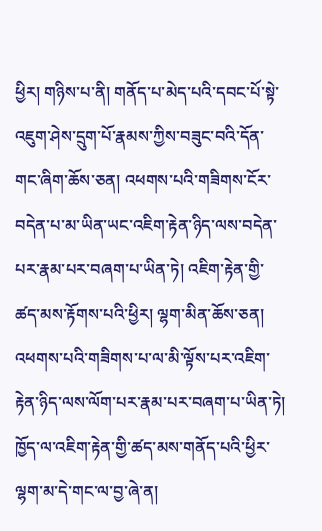ཕྱིར། གཉིས་པ་ནི། གནོད་པ་མེད་པའི་དབང་པོ་སྟེ་འཇུག་ཤེས་དྲུག་པོ་རྣམས་ཀྱིས་བཟུང་བའི་དོན་གང་ཞིག་ཆོས་ཅན། འཕགས་པའི་གཟིགས་ངོར་བདེན་པ་མ་ཡིན་ཡང་འཇིག་རྟེན་ཉིད་ལས་བདེན་པར་རྣམ་པར་བཞག་པ་ཡིན་ཏེ། འཇིག་རྟེན་གྱི་ཚད་མས་རྟོགས་པའི་ཕྱིར། ལྷག་མིན་ཆོས་ཅན། འཕགས་པའི་གཟིགས་པ་ལ་མི་ལྟོས་པར་འཇིག་རྟེན་ཉིད་ལས་ལོག་པར་རྣམ་པར་བཞག་པ་ཡིན་ཏེ། ཁྱོད་ལ་འཇིག་རྟེན་གྱི་ཚད་མས་གནོད་པའི་ཕྱིར་ལྷག་མ་དེ་གང་ལ་བྱ་ཞེ་ན།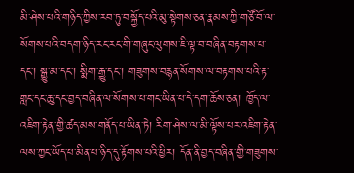མི་ཤེས་པའི་གཉིད་ཀྱིས་རབ་ཏུ་བསྐྱོད་པའི་མུ་སྟེགས་ཅན་རྣམས་ཀྱི་གཙོ་བོ་ལ་སོགས་པའི་བདག་ཉིད་རང་རང་གི་གཞུང་ལུགས་ཇི་ལྟ་བ་བཞིན་བརྟགས་པ་དང་། སྒྱུ་མ་དང་། སྨིག་རྒྱུ་དང་། གཟུགས་བརྙན་སོགས་ལ་བརྟགས་པའི་རྟ་གླང་དང་ཆུ་དང་བྱད་བཞིན་ལ་སོགས་པ་གང་ཡིན་པ་དེ་དག་ཆོས་ཅན། ཁྱོད་ལ་འཇིག་རྟེན་གྱི་ཚད་མས་གནོད་པ་ཡིན་ཏེ། རིག་ཤེས་ལ་མི་ལྟོས་པར་འཇིག་རྟེན་ལས་ཀྱང་ཡོད་པ་མིན་པ་ཉིད་དུ་རྟོགས་པའི་ཕྱིར། དོན་ནི་བྱད་བཞིན་གྱི་གཟུགས་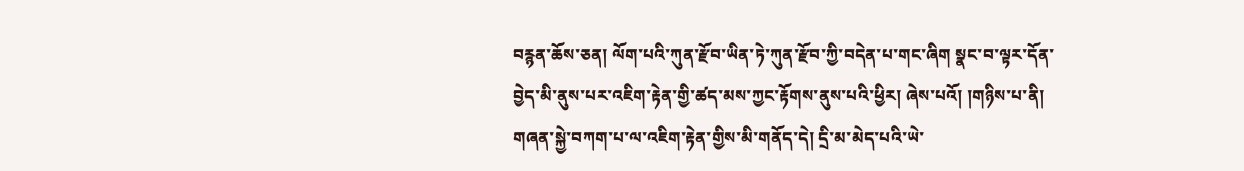བརྙན་ཆོས་ཅན། ལོག་པའི་ཀུན་རྫོབ་ཡིན་ཏེ་ཀུན་རྫོབ་ཀྱི་བདེན་པ་གང་ཞིག སྣང་བ་ལྟར་དོན་བྱེད་མི་ནུས་པར་འཇིག་རྟེན་གྱི་ཚད་མས་ཀྱང་རྟོགས་ནུས་པའི་ཕྱིར། ཞེས་པའོ། །གཉིས་པ་ནི། གཞན་སྐྱེ་བཀག་པ་ལ་འཇིག་རྟེན་གྱིས་མི་གནོད་དེ། དྲི་མ་མེད་པའི་ཡེ་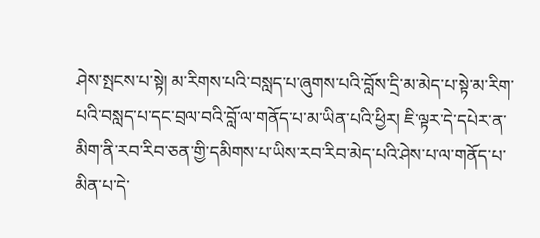ཤེས་སྤངས་པ་སྟེ། མ་རིགས་པའི་བསླད་པ་ཞུགས་པའི་བློས་དྲི་མ་མེད་པ་སྟེ་མ་རིག་པའི་བསླད་པ་དང་བྲལ་བའི་བློ་ལ་གནོད་པ་མ་ཡིན་པའི་ཕྱིར། ཇི་ལྟར་དེ་དཔེར་ན་མིག་ནི་རབ་རིབ་ཅན་གྱི་དམིགས་པ་ཡིས་རབ་རིབ་མེད་པའི་ཤེས་པ་ལ་གནོད་པ་མིན་པ་དེ་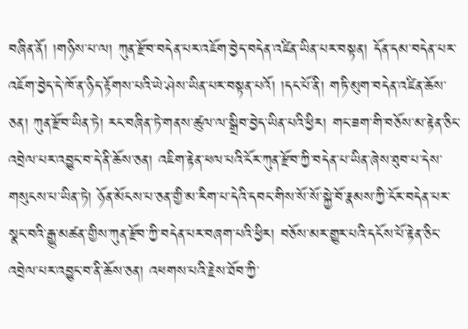བཞིན་ནོ། །གཉིས་པ་ལ། ཀུན་རྫོབ་བདེན་པར་འཇོག་བྱེད་བདེན་འཛིན་ཡིན་པར་བསྟན། དོན་དམ་བདེན་པར་འཇོག་བྱེད་དེ་ཁོ་ན་ཉིད་རྟོགས་པའི་ཡེ་ཤེས་ཡིན་པར་བསྟན་པའོ། །དང་པོ་ནི། གཏི་མུག་བདེན་འཛིན་ཆོས་ཅན། ཀུན་རྫོབ་ཡིན་ཏེ། རང་བཞིན་ཏེ་གནས་ཚུལ་ལ་སྒྲིབ་བྱེད་ཡིན་པའི་ཕྱིར། གང་ཟག་གི་བཅོས་མ་རྟེན་ཅིང་འབྲེལ་པར་འབྱུང་བ་དེ་ནི་ཆོས་ཅན། འཇིག་རྟེན་ཕལ་པའི་ངོར་ཀུན་རྫོབ་ཀྱི་བདེན་པ་ཡིན་ཞེས་ཐུབ་པ་དེས་གསུངས་པ་ཡིན་ཏེ། ཉོན་མོངས་པ་ཅན་གྱི་མ་རིག་པ་དེའི་དབང་གིས་སོ་སོ་སྐྱེ་བོ་རྣམས་ཀྱི་ངོར་བདེན་པར་སྣང་བའི་རྒྱུ་མཚན་གྱིས་ཀུན་རྫོབ་ཀྱི་བདེན་པར་བཞག་པའི་ཕྱིར། བཅོས་མར་གྱུར་པའི་དངོས་པོ་རྟེན་ཅིང་འབྲེལ་པར་འབྱུང་བ་ནི་ཆོས་ཅན། འཕགས་པའི་རྗེས་ཐོབ་ཀྱི་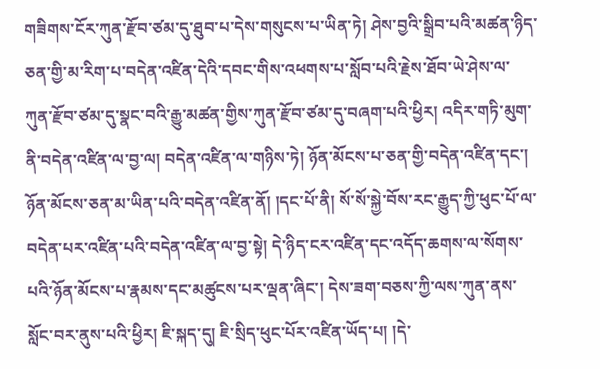གཟིགས་ངོར་ཀུན་རྫོབ་ཙམ་དུ་ཐུབ་པ་དེས་གསུངས་པ་ཡིན་ཏེ། ཤེས་བྱའི་སྒྲིབ་པའི་མཚན་ཉིད་ཅན་གྱི་མ་རིག་པ་བདེན་འཛིན་དེའི་དབང་གིས་འཕགས་པ་སློབ་པའི་རྗེས་ཐོབ་ཡེ་ཤེས་ལ་ཀུན་རྫོབ་ཙམ་དུ་སྣང་བའི་རྒྱུ་མཚན་གྱིས་ཀུན་རྫོབ་ཙམ་དུ་བཞག་པའི་ཕྱིར། འདིར་གཏི་མུག་ནི་བདེན་འཛིན་ལ་བྱ་ལ། བདེན་འཛིན་ལ་གཉིས་ཏེ། ཉོན་མོངས་པ་ཅན་གྱི་བདེན་འཛིན་དང་། ཉོན་མོངས་ཅན་མ་ཡིན་པའི་བདེན་འཛིན་ནོ། །དང་པོ་ནི། སོ་སོ་སྐྱེ་བོས་རང་རྒྱུད་ཀྱི་ཕུང་པོ་ལ་བདེན་པར་འཛིན་པའི་བདེན་འཛིན་ལ་བྱ་སྟེ། དེ་ཉིད་ངར་འཛིན་དང་འདོད་ཆགས་ལ་སོགས་པའི་ཉོན་མོངས་པ་རྣམས་དང་མཚུངས་པར་ལྡན་ཞིང་། དེས་ཟག་བཅས་ཀྱི་ལས་ཀུན་ནས་སློང་བར་ནུས་པའི་ཕྱིར། ཇི་སྐད་དུ། ཇི་སྲིད་ཕུང་པོར་འཛིན་ཡོད་པ། །དེ་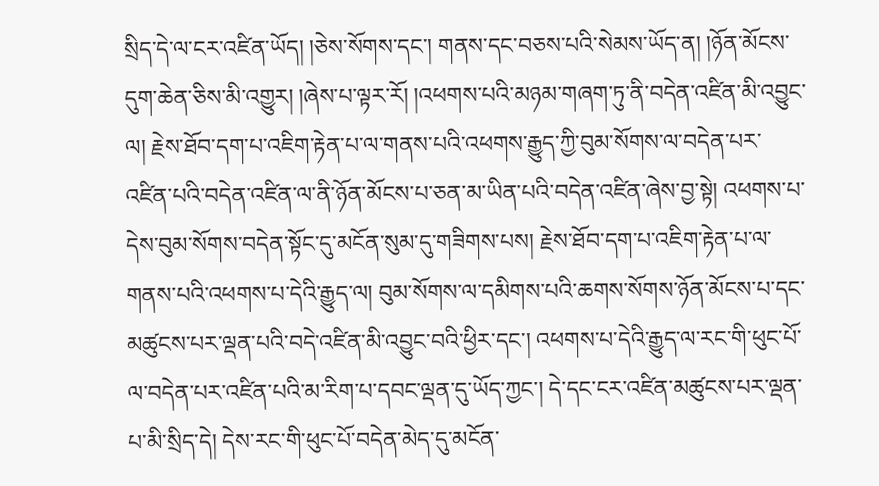སྲིད་དེ་ལ་ངར་འཛིན་ཡོད། །ཅེས་སོགས་དང་། གནས་དང་བཅས་པའི་སེམས་ཡོད་ན། །ཉོན་མོངས་དུག་ཆེན་ཅིས་མི་འགྱུར། །ཞེས་པ་ལྟར་རོ། །འཕགས་པའི་མཉམ་གཞག་ཏུ་ནི་བདེན་འཛིན་མི་འབྱུང་ལ། རྗེས་ཐོབ་དག་པ་འཇིག་རྟེན་པ་ལ་གནས་པའི་འཕགས་རྒྱུད་ཀྱི་བུམ་སོགས་ལ་བདེན་པར་འཛིན་པའི་བདེན་འཛིན་ལ་ནི་ཉོན་མོངས་པ་ཅན་མ་ཡིན་པའི་བདེན་འཛིན་ཞེས་བྱ་སྟེ། འཕགས་པ་དེས་བུམ་སོགས་བདེན་སྟོང་དུ་མངོན་སུམ་དུ་གཟིགས་པས། རྗེས་ཐོབ་དག་པ་འཇིག་རྟེན་པ་ལ་གནས་པའི་འཕགས་པ་དེའི་རྒྱུད་ལ། བུམ་སོགས་ལ་དམིགས་པའི་ཆགས་སོགས་ཉོན་མོངས་པ་དང་མཚུངས་པར་ལྡན་པའི་བདེ་འཛིན་མི་འབྱུང་བའི་ཕྱིར་དང་། འཕགས་པ་དེའི་རྒྱུད་ལ་རང་གི་ཕུང་པོ་ལ་བདེན་པར་འཛིན་པའི་མ་རིག་པ་དབང་ལྡན་དུ་ཡོད་ཀྱང་། དེ་དང་ངར་འཛིན་མཚུངས་པར་ལྡན་པ་མི་སྲིད་དེ། དེས་རང་གི་ཕུང་པོ་བདེན་མེད་དུ་མངོན་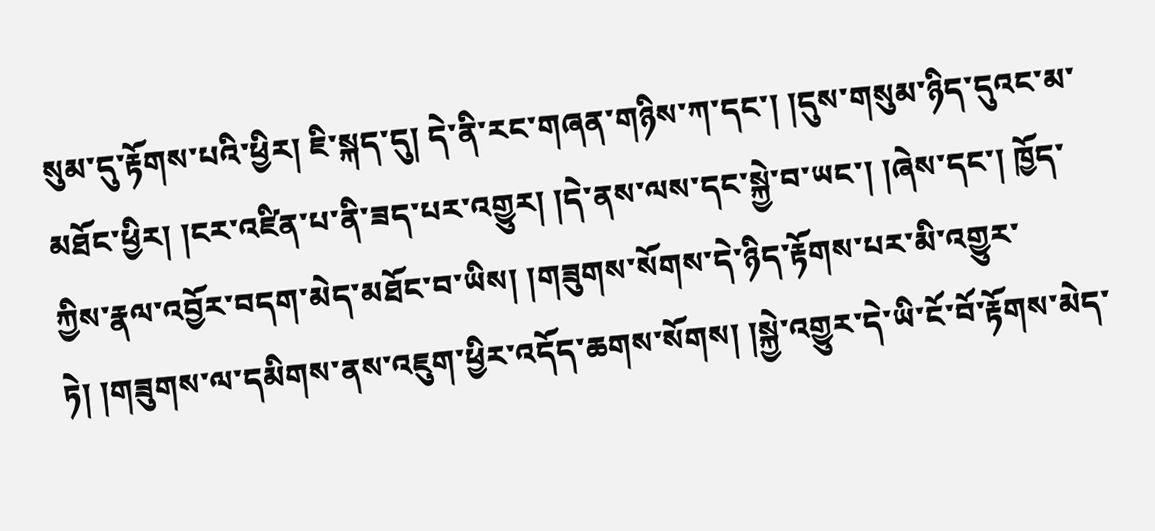སུམ་དུ་རྟོགས་པའི་ཕྱིར། ཇི་སྐད་དུ། དེ་ནི་རང་གཞན་གཉིས་ཀ་དང་། །དུས་གསུམ་ཉིད་དུའང་མ་མཐོང་ཕྱིར། །ངར་འཛིན་པ་ནི་ཟད་པར་འགྱུར། །དེ་ནས་ལས་དང་སྐྱེ་བ་ཡང་། །ཞེས་དང་། ཁྱོད་ཀྱིས་རྣལ་འབྱོར་བདག་མེད་མཐོང་བ་ཡིས། །གཟུགས་སོགས་དེ་ཉིད་རྟོགས་པར་མི་འགྱུར་ཏེ། །གཟུགས་ལ་དམིགས་ནས་འཇུག་ཕྱིར་འདོད་ཆགས་སོགས། །སྐྱེ་འགྱུར་དེ་ཡི་ངོ་བོ་རྟོགས་མེད་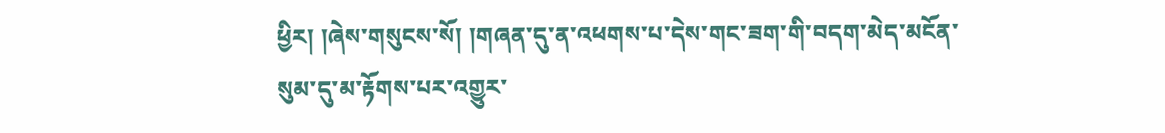ཕྱིར། །ཞེས་གསུངས་སོ། །གཞན་དུ་ན་འཕགས་པ་དེས་གང་ཟག་གི་བདག་མེད་མངོན་སུམ་དུ་མ་རྟོགས་པར་འགྱུར་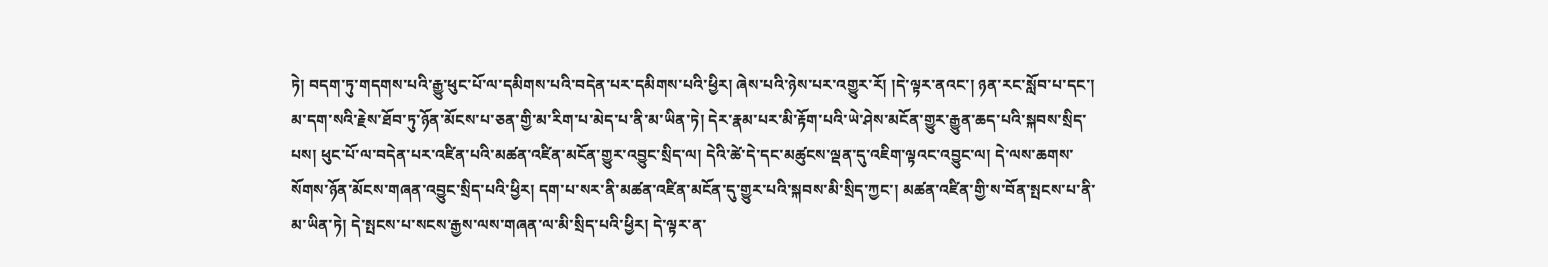ཏེ། བདག་ཏུ་གདགས་པའི་རྒྱུ་ཕུང་པོ་ལ་དམིགས་པའི་བདེན་པར་དམིགས་པའི་ཕྱིར། ཞེས་པའི་ཉེས་པར་འགྱུར་རོ། །དེ་ལྟར་ནའང་། ཉན་རང་སློབ་པ་དང་། མ་དག་སའི་རྗེས་ཐོབ་ཏུ་ཉོན་མོངས་པ་ཅན་གྱི་མ་རིག་པ་མེད་པ་ནི་མ་ཡིན་ཏེ། དེར་རྣམ་པར་མི་རྟོག་པའི་ཡེ་ཤེས་མངོན་གྱུར་རྒྱུན་ཆད་པའི་སྐབས་སྲིད་པས། ཕུང་པོ་ལ་བདེན་པར་འཛིན་པའི་མཚན་འཛིན་མངོན་གྱུར་འབྱུང་སྲིད་ལ། དེའི་ཚེ་དེ་དང་མཚུངས་ལྡན་དུ་འཇིག་ལྟའང་འབྱུང་ལ། དེ་ལས་ཆགས་སོགས་ཉོན་མོངས་གཞན་འབྱུང་སྲིད་པའི་ཕྱིར། དག་པ་སར་ནི་མཚན་འཛིན་མངོན་དུ་གྱུར་པའི་སྐབས་མི་སྲིད་ཀྱང་། མཚན་འཛིན་གྱི་ས་བོན་སྤངས་པ་ནི་མ་ཡིན་ཏེ། དེ་སྤངས་པ་སངས་རྒྱས་ལས་གཞན་ལ་མི་སྲིད་པའི་ཕྱིར། དེ་ལྟར་ན་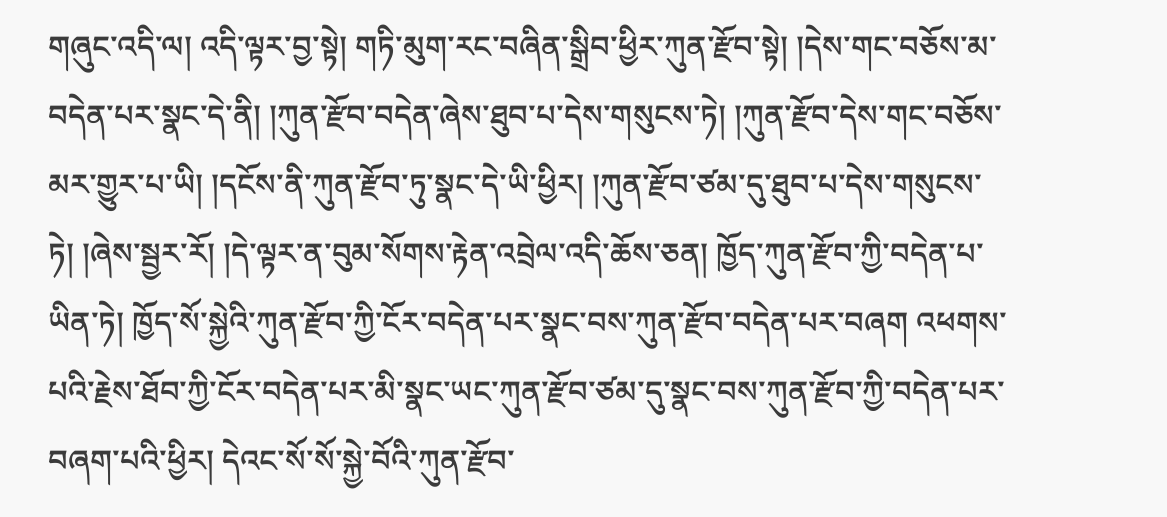གཞུང་འདི་ལ། འདི་ལྟར་བྱ་སྟེ། གཏི་མུག་རང་བཞིན་སྒྲིབ་ཕྱིར་ཀུན་རྫོབ་སྟེ། །དེས་གང་བཅོས་མ་བདེན་པར་སྣང་དེ་ནི། །ཀུན་རྫོབ་བདེན་ཞེས་ཐུབ་པ་དེས་གསུངས་ཏེ། །ཀུན་རྫོབ་དེས་གང་བཅོས་མར་གྱུར་པ་ཡི། །དངོས་ནི་ཀུན་རྫོབ་ཏུ་སྣང་དེ་ཡི་ཕྱིར། །ཀུན་རྫོབ་ཙམ་དུ་ཐུབ་པ་དེས་གསུངས་ཏེ། །ཞེས་སྦྱར་རོ། །དེ་ལྟར་ན་བུམ་སོགས་རྟེན་འབྲེལ་འདི་ཆོས་ཅན། ཁྱོད་ཀུན་རྫོབ་ཀྱི་བདེན་པ་ཡིན་ཏེ། ཁྱོད་སོ་སྐྱེའི་ཀུན་རྫོབ་ཀྱི་ངོར་བདེན་པར་སྣང་བས་ཀུན་རྫོབ་བདེན་པར་བཞག འཕགས་པའི་རྗེས་ཐོབ་ཀྱི་ངོར་བདེན་པར་མི་སྣང་ཡང་ཀུན་རྫོབ་ཙམ་དུ་སྣང་བས་ཀུན་རྫོབ་ཀྱི་བདེན་པར་བཞག་པའི་ཕྱིར། དེའང་སོ་སོ་སྐྱེ་བོའི་ཀུན་རྫོབ་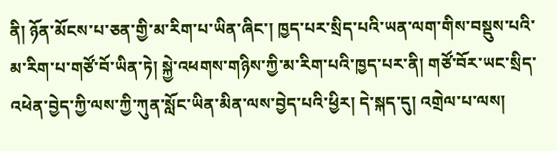ནི། ཉོན་མོངས་པ་ཅན་གྱི་མ་རིག་པ་ཡིན་ཞིང་། ཁྱད་པར་སྲིད་པའི་ཡན་ལག་གིས་བསྡུས་པའི་མ་རིག་པ་གཙོ་བོ་ཡིན་ཏེ། སྐྱེ་འཕགས་གཉིས་ཀྱི་མ་རིག་པའི་ཁྱད་པར་ནི། གཙོ་བོར་ཡང་སྲིད་འཕེན་བྱེད་ཀྱི་ལས་ཀྱི་ཀུན་སློང་ཡིན་མིན་ལས་བྱེད་པའི་ཕྱིར། དེ་སྐད་དུ། འགྲེལ་པ་ལས།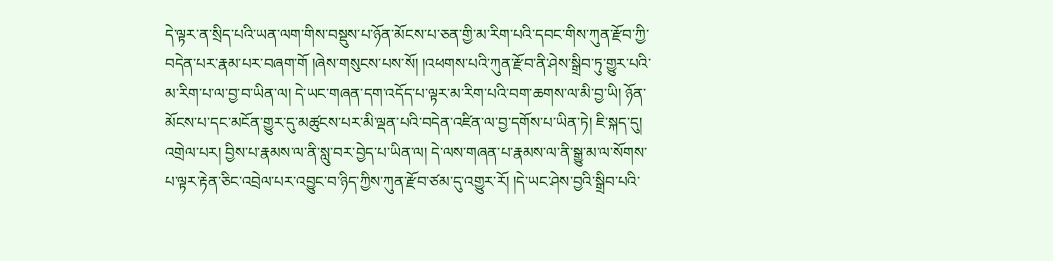དེ་ལྟར་ན་སྲིད་པའི་ཡན་ལག་གིས་བསྡུས་པ་ཉོན་མོངས་པ་ཅན་གྱི་མ་རིག་པའི་དབང་གིས་ཀུན་རྫོབ་ཀྱི་བདེན་པར་རྣམ་པར་བཞག་གོ །ཞེས་གསུངས་པས་སོ། །འཕགས་པའི་ཀུན་རྫོབ་ནི་ཤེས་སྒྲིབ་ཏུ་གྱུར་པའི་མ་རིག་པ་ལ་བྱ་བ་ཡིན་ལ། དེ་ཡང་གཞན་དག་འདོད་པ་ལྟར་མ་རིག་པའི་བག་ཆགས་ལ་མི་བྱ་ཡི། ཉོན་མོངས་པ་དང་མངོན་གྱུར་དུ་མཚུངས་པར་མི་ལྡན་པའི་བདེན་འཛིན་ལ་བྱ་དགོས་པ་ཡིན་ཏེ། ཇི་སྐད་དུ། འགྲེལ་པར། བྱིས་པ་རྣམས་ལ་ནི་སླུ་བར་བྱེད་པ་ཡིན་ལ། དེ་ལས་གཞན་པ་རྣམས་ལ་ནི་སྒྱུ་མ་ལ་སོགས་པ་ལྟར་རྟེན་ཅིང་འབྲེལ་པར་འབྱུང་བ་ཉིད་ཀྱིས་ཀུན་རྫོབ་ཙམ་དུ་འགྱུར་རོ། །དེ་ཡང་ཤེས་བྱའི་སྒྲིབ་པའི་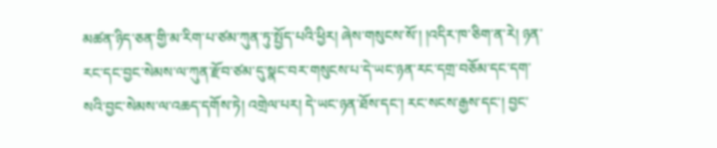མཚན་ཉིད་ཅན་གྱི་མ་རིག་པ་ཙམ་ཀུན་ཏུ་སྤྱོད་པའི་ཕྱིར། ཞེས་གསུངས་སོ་། །འདིར་ཁ་ཅིག་ན་རེ། ཉན་རང་དང་བྱང་སེམས་ལ་ཀུན་རྫོབ་ཙམ་དུ་སྣང་བར་གསུངས་པ་དེ་ཡང་ཉན་རང་དགྲ་བཅོམ་དང་དག་སའི་བྱང་སེམས་ལ་འཆད་དགོས་ཏེ། འགྲེལ་པར། དེ་ཡང་ཉན་ཐོས་དང་། རང་སངས་རྒྱས་དང་། བྱང་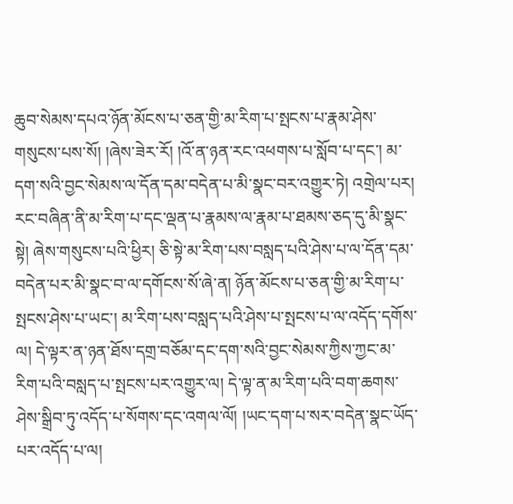ཆུབ་སེམས་དཔའ་ཉོན་མོངས་པ་ཅན་གྱི་མ་རིག་པ་སྤངས་པ་རྣམ་ཤེས་གསུངས་པས་སོ། །ཞེས་ཟེར་རོ། །འོ་ན་ཉན་རང་འཕགས་པ་སློབ་པ་དང་། མ་དག་སའི་བྱང་སེམས་ལ་དོན་དམ་བདེན་པ་མི་སྣང་བར་འགྱུར་ཏེ། འགྲེལ་པར། རང་བཞིན་ནི་མ་རིག་པ་དང་ལྡན་པ་རྣམས་ལ་རྣམ་པ་ཐམས་ཅད་དུ་མི་སྣང་སྟེ། ཞེས་གསུངས་པའི་ཕྱིར། ཅི་སྟེ་མ་རིག་པས་བསླད་པའི་ཤེས་པ་ལ་དོན་དམ་བདེན་པར་མི་སྣང་བ་ལ་དགོངས་སོ་ཞེ་ན། ཉོན་མོངས་པ་ཅན་གྱི་མ་རིག་པ་སྤངས་ཤེས་པ་ཡང་། མ་རིག་པས་བསླད་པའི་ཤེས་པ་སྤངས་པ་ལ་འདོད་དགོས་ལ། དེ་ལྟར་ན་ཉན་ཐོས་དགྲ་བཅོམ་དང་དག་སའི་བྱང་སེམས་ཀྱིས་ཀྱང་མ་རིག་པའི་བསླད་པ་སྤངས་པར་འགྱུར་ལ། དེ་ལྟ་ན་མ་རིག་པའི་བག་ཆགས་ཤེས་སྒྲིབ་ཏུ་འདོད་པ་སོགས་དང་འགལ་ལོ། །ཡང་དག་པ་སར་བདེན་སྣང་ཡོད་པར་འདོད་པ་ལ།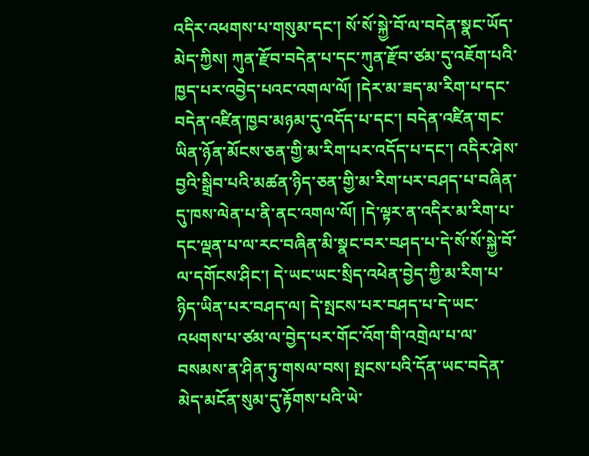འདིར་འཕགས་པ་གསུམ་དང་། སོ་སོ་སྐྱེ་བོ་ལ་བདེན་སྣང་ཡོད་མེད་ཀྱིས། ཀུན་རྫོབ་བདེན་པ་དང་ཀུན་རྫོབ་ཙམ་དུ་འཇོག་པའི་ཁྱད་པར་འབྱེད་པའང་འགལ་ལོ། །དེར་མ་ཟད་མ་རིག་པ་དང་བདེན་འཛིན་ཁྱབ་མཉམ་དུ་འདོད་པ་དང་། བདེན་འཛིན་གང་ཡིན་ཉོན་མོངས་ཅན་གྱི་མ་རིག་པར་འདོད་པ་དང་། འདིར་ཤེས་བྱའི་སྒྲིབ་པའི་མཚན་ཉིད་ཅན་གྱི་མ་རིག་པར་བཤད་པ་བཞིན་དུ་ཁས་ལེན་པ་ནི་ནང་འགལ་ལོ། །དེ་ལྟར་ན་འདིར་མ་རིག་པ་དང་ལྡན་པ་ལ་རང་བཞིན་མི་སྣང་བར་བཤད་པ་དེ་སོ་སོ་སྐྱེ་བོ་ལ་དགོངས་ཤིང་། དེ་ཡང་ཡང་སྲིད་འཕེན་བྱེད་ཀྱི་མ་རིག་པ་ཉིད་ཡིན་པར་བཤད་ལ། དེ་སྤངས་པར་བཤད་པ་དེ་ཡང་འཕགས་པ་ཙམ་ལ་བྱེད་པར་གོང་འོག་གི་འགྲེལ་པ་ལ་བསམས་ན་ཤིན་ཏུ་གསལ་བས། སྤངས་པའི་དོན་ཡང་བདེན་མེད་མངོན་སུམ་དུ་རྟོགས་པའི་ཡེ་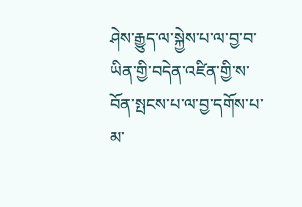ཤེས་རྒྱུད་ལ་སྐྱེས་པ་ལ་བྱ་བ་ཡིན་གྱི་བདེན་འཛིན་གྱི་ས་བོན་སྤངས་པ་ལ་བྱ་དགོས་པ་མ་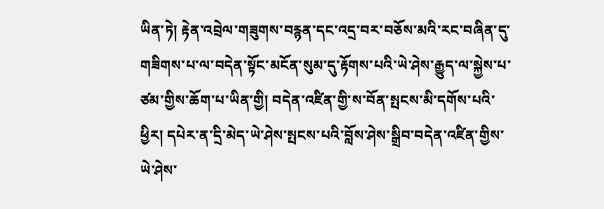ཡིན་ཏེ། རྟེན་འབྲེལ་གཟུགས་བརྙན་དང་འདྲ་བར་བཅོས་མའི་རང་བཞིན་དུ་གཟིགས་པ་ལ་བདེན་སྟོང་མངོན་སུམ་དུ་རྟོགས་པའི་ཡེ་ཤེས་རྒྱུད་ལ་སྐྱེས་པ་ཙམ་གྱིས་ཆོག་པ་ཡིན་གྱི། བདེན་འཛིན་གྱི་ས་བོན་སྤངས་མི་དགོས་པའི་ཕྱིར། དཔེར་ན་དྲི་མེད་ཡེ་ཤེས་སྤངས་པའི་བློས་ཤེས་སྒྲིབ་བདེན་འཛིན་གྱིས་ཡེ་ཤེས་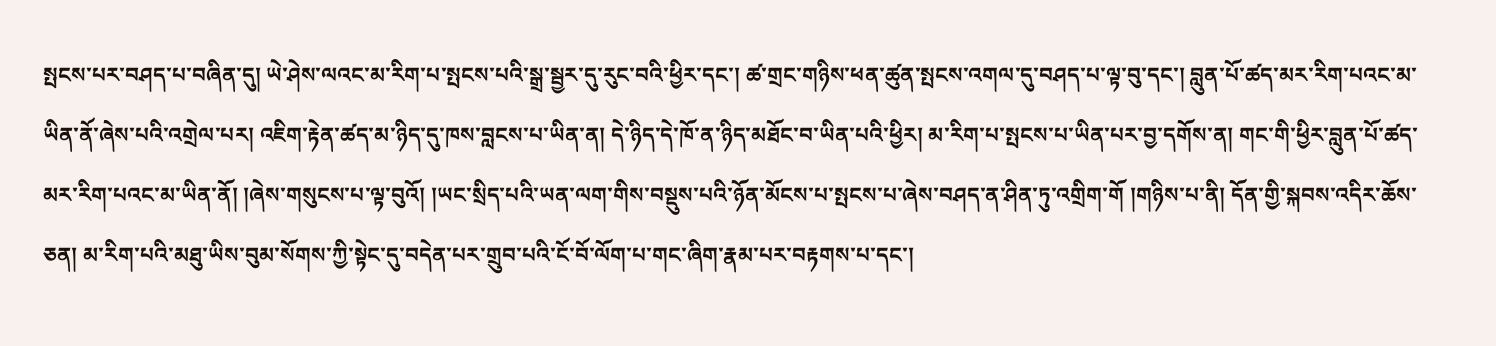སྤངས་པར་བཤད་པ་བཞིན་དུ། ཡེ་ཤེས་ལའང་མ་རིག་པ་སྤངས་པའི་སྒྲ་སྦྱར་དུ་རུང་བའི་ཕྱིར་དང་། ཚ་གྲང་གཉིས་ཕན་ཚུན་སྤངས་འགལ་དུ་བཤད་པ་ལྟ་བུ་དང་། བླུན་པོ་ཚད་མར་རིག་པའང་མ་ཡིན་ནོ་ཞེས་པའི་འགྲེལ་པར། འཇིག་རྟེན་ཚད་མ་ཉིད་དུ་ཁས་བླངས་པ་ཡིན་ན། དེ་ཉིད་དེ་ཁོ་ན་ཉིད་མཐོང་བ་ཡིན་པའི་ཕྱིར། མ་རིག་པ་སྤངས་པ་ཡིན་པར་བྱ་དགོས་ན། གང་གི་ཕྱིར་བླུན་པོ་ཚད་མར་རིག་པའང་མ་ཡིན་ནོ། །ཞེས་གསུངས་པ་ལྟ་བུའོ། །ཡང་སྲིད་པའི་ཡན་ལག་གིས་བསྡུས་པའི་ཉོན་མོངས་པ་སྤངས་པ་ཞེས་བཤད་ན་ཤིན་ཏུ་འགྲིག་གོ །གཉིས་པ་ནི། དོན་གྱི་སྐབས་འདིར་ཆོས་ཅན། མ་རིག་པའི་མཐུ་ཡིས་བུམ་སོགས་ཀྱི་སྟེང་དུ་བདེན་པར་གྲུབ་པའི་ངོ་བོ་ལོག་པ་གང་ཞིག་རྣམ་པར་བརྟགས་པ་དང་།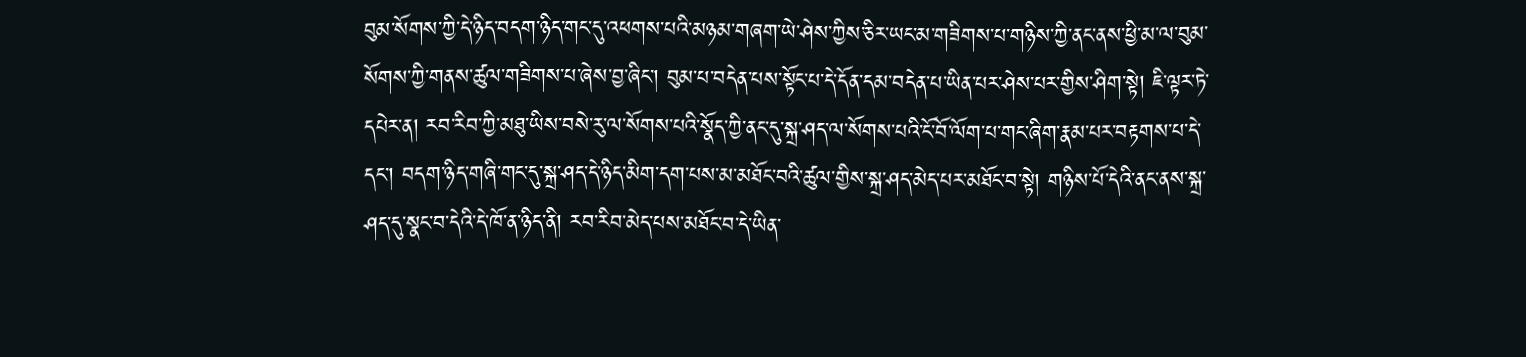བུམ་སོགས་ཀྱི་དེ་ཉིད་བདག་ཉིད་གང་དུ་འཕགས་པའི་མཉམ་གཞག་ཡེ་ཤེས་ཀྱིས་ཅིར་ཡང་མ་གཟིགས་པ་གཉིས་ཀྱི་ནང་ནས་ཕྱི་མ་ལ་བུམ་སོགས་ཀྱི་གནས་ཚུལ་གཟིགས་པ་ཞེས་བྱ་ཞིང་། བུམ་པ་བདེན་པས་སྟོང་པ་དེ་དོན་དམ་བདེན་པ་ཡིན་པར་ཤེས་པར་གྱིས་ཤིག་སྟེ། ཇི་ལྟར་ཏེ་དཔེར་ན། རབ་རིབ་ཀྱི་མཐུ་ཡིས་བསེ་རུ་ལ་སོགས་པའི་སྣོད་ཀྱི་ནང་དུ་སྐྲ་ཤད་ལ་སོགས་པའི་ངོ་བོ་ལོག་པ་གང་ཞིག་རྣམ་པར་བརྟགས་པ་དེ་དང་། བདག་ཉིད་གཞི་གང་དུ་སྐྲ་ཤད་དེ་ཉིད་མིག་དག་པས་མ་མཐོང་བའི་ཚུལ་གྱིས་སྐྲ་ཤད་མེད་པར་མཐོང་བ་སྟེ། གཉིས་པོ་དེའི་ནང་ནས་སྐྲ་ཤད་དུ་སྣང་བ་དེའི་དེ་ཁོ་ན་ཉིད་ནི། རབ་རིབ་མེད་པས་མཐོང་བ་དེ་ཡིན་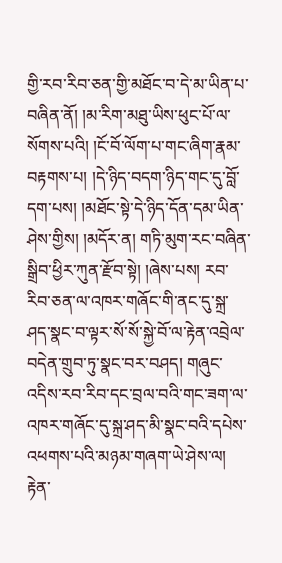གྱི་རབ་རིབ་ཅན་གྱི་མཐོང་བ་དེ་མ་ཡིན་པ་བཞིན་ནོ། །མ་རིག་མཐུ་ཡིས་ཕུང་པོ་ལ་སོགས་པའི། །ངོ་བོ་ལོག་པ་གང་ཞིག་རྣམ་བརྟགས་པ། །དེ་ཉིད་བདག་ཉིད་གང་དུ་བློ་དག་པས། །མཐོང་སྟེ་དེ་ཉིད་དོན་དམ་ཡིན་ཤེས་གྱིས། །མདོར་ན། གཏི་མུག་རང་བཞིན་སྒྲིབ་ཕྱིར་ཀུན་རྫོབ་སྟེ། །ཞེས་པས། རབ་རིབ་ཅན་ལ་འཁར་གཞོང་གི་ནང་དུ་སྐྲ་ཤད་སྣང་བ་ལྟར་སོ་སོ་སྐྱེ་བོ་ལ་རྟེན་འབྲེལ་བདེན་གྲུབ་ཏུ་སྣང་བར་བཤད། གཞུང་འདིས་རབ་རིབ་དང་བྲལ་བའི་གང་ཟག་ལ་འཁར་གཞོང་དུ་སྐྲ་ཤད་མི་སྣང་བའི་དཔེས་འཕགས་པའི་མཉམ་གཞག་ཡེ་ཤེས་ལ། རྟེན་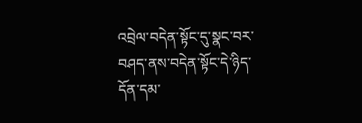འབྲེལ་བདེན་སྟོང་དུ་སྣང་བར་བཤད་ནས་བདེན་སྟོང་དེ་ཉིད་དོན་དམ་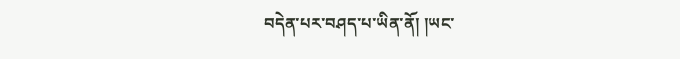བདེན་པར་བཤད་པ་ཡིན་ནོ། །ཡང་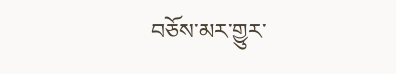བཅོས་མར་གྱུར་